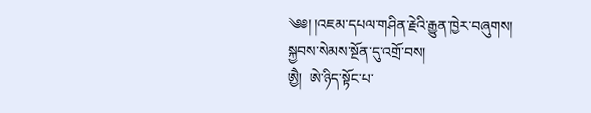༄༅། །འཇམ་དཔལ་གཤིན་རྗེའི་རྒྱུན་ཁྱེར་བཞུགས།
སྐྱབས་སེམས་སྔོན་དུ་འགྲོ་བས།
ཨྱཻ།  ཨེ་ཉིད་སྟོང་པ་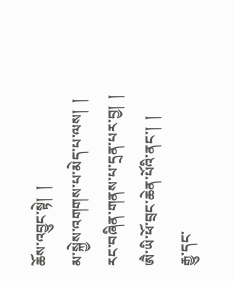ཆོས་འབྱུང་སྟེ།  །
མ་སྐྱེས་འགགས་པ་མེད་པ་ལས།  །
རང་བཞིན་གནས་པ་དྲན་པར་བྱ།  །
ཨཻ་ཡི་ཕོ་བྲང་ཆེན་པོའི་ནང་།  །
རྒྱུ་དང་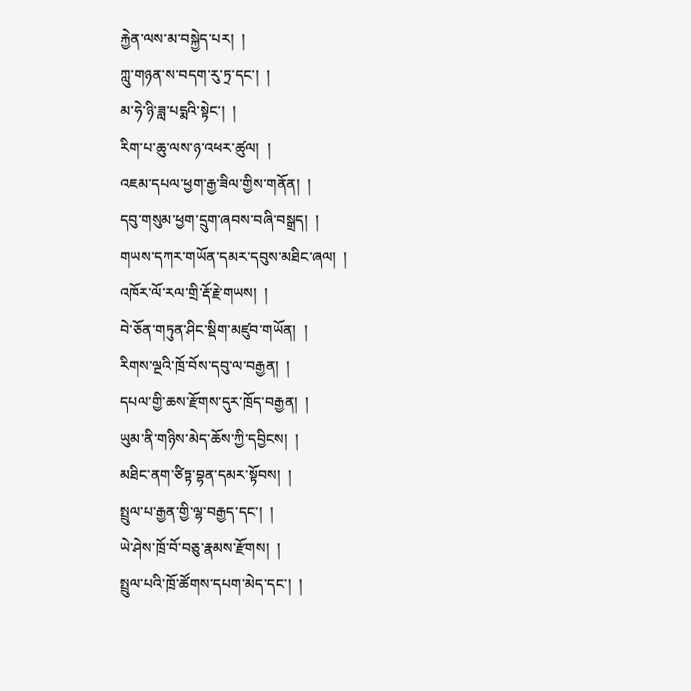རྐྱེན་ལས་མ་བསྐྱེད་པར།  །
ཀླུ་གཉན་ས་བདག་རུ་ཏྲ་དང་།  །
མ་ཧེ་ཉི་ཟླ་པདྨའི་སྟེང་།  །
རིག་པ་ཆུ་ལས་ཉ་འཕར་ཚུལ།  །
འཇམ་དཔལ་ཕྱག་རྒྱ་ཟིལ་གྱིས་གནོན།  །
དབུ་གསུམ་ཕྱག་དྲུག་ཞབས་བཞི་བསྒྲད།  །
གཡས་དཀར་གཡོན་དམར་དབུས་མཐིང་ཞལ།  །
འཁོར་ལོ་རལ་གྲི་རྡོ་རྗེ་གཡས།  །
བེ་ཅོན་གཏུན་ཤིང་སྡིག་མཛུབ་གཡོན།  །
རིགས་ལྔའི་ཁྲོ་བོས་དབུ་ལ་བརྒྱན།  །
དཔལ་གྱི་ཆས་རྫོགས་དུར་ཁྲོད་བརྒྱན།  །
ཡུམ་ནི་གཉིས་མེད་ཆོས་ཀྱི་དབྱིངས།  །
མཐིང་ནག་ཙིཏྟ་བྷན་དམར་སྟོབས།  །
སྤྲུལ་པ་རྒྱན་གྱི་ལྷ་བརྒྱད་དང་།  །
ཡེ་ཤེས་ཁྲོ་བོ་བཅུ་རྣམས་རྫོགས།  །
སྤྲུལ་པའི་ཁྲོ་ཚོགས་དཔག་མེད་དང་།  །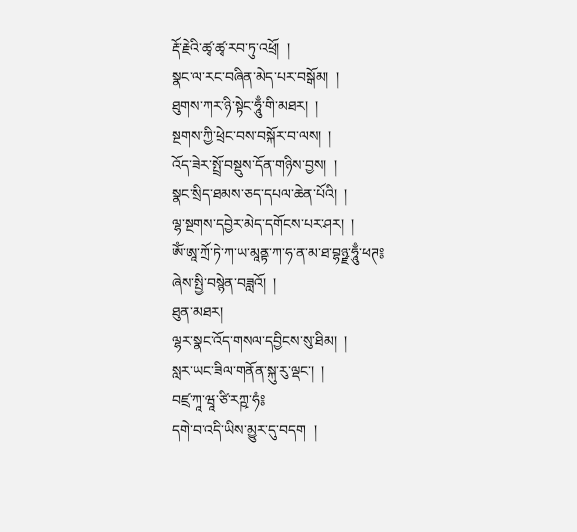རྡོ་རྗེའི་ཚྭ་ཚྭ་རབ་ཏུ་འཕྲོ།  །
སྣང་ལ་རང་བཞིན་མེད་པར་བསྒོམ།  །
ཐུགས་ཀར་ཉི་སྟེང་ཧཱུྃ་གི་མཐར།  །
སྔགས་ཀྱི་ཕྲེང་བས་བསྐོར་བ་ལས།  །
འོད་ཟེར་སྤྲོ་བསྡུས་དོན་གཉིས་བྱས།  །
སྣང་སྲིད་ཐམས་ཅད་དཔལ་ཆེན་པོའི།  །
ལྷ་སྔགས་དབྱེར་མེད་དགོངས་པར་ཤར།  །
ཨོཾ་ཨཱ་ཀྲོ་ཏེ་ཀ་ཡ་མཱནྟ་ཀ་ཧ་ན་མ་ཐ་བྷཉྫ་ཧཱུྃ་ཕཊ༔
ཞེས་སྤྱི་བསྙེན་བཟླའོ།  །
ཐུན་མཐར།
ལྷར་སྣང་འོད་གསལ་དབྱིངས་སུ་ཐིམ།  །
སླར་ཡང་ཟིལ་གནོན་སྐུ་རུ་ལྡང་།  །
བཛྲ་ཀཱ་ཝཱ་ཙི་རཀྵ་ཧཾ༔
དགེ་བ་འདི་ཡིས་མྱུར་དུ་བདག  །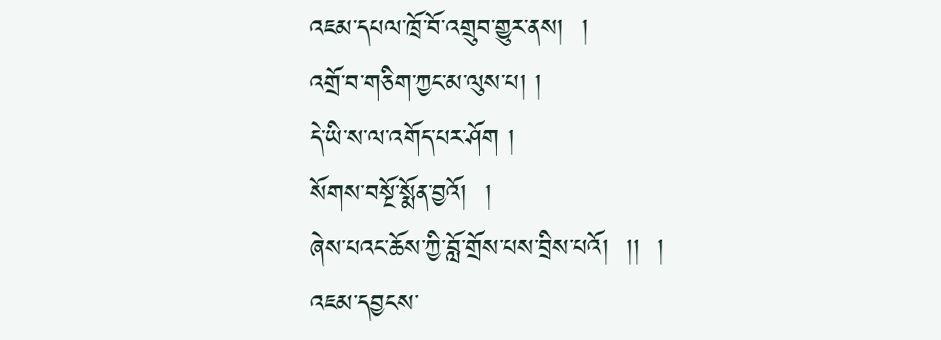འཇམ་དཔལ་ཁྲོ་བོ་འགྲུབ་གྱུར་ནས།  །
འགྲོ་བ་གཅིག་ཀྱང་མ་ལུས་པ། །
དེ་ཡི་ས་ལ་འགོད་པར་ཤོག །
སོགས་བསྔོ་སྨོན་བྱའོ།  །
ཞེས་པའང་ཆོས་ཀྱི་བློ་གྲོས་པས་བྲིས་པའོ།  །།  །
འཇམ་དབྱངས་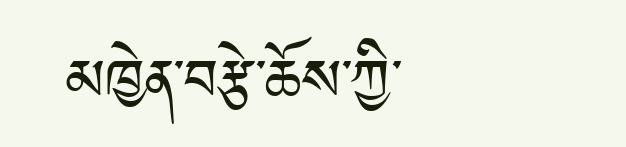མཁྱེན་བརྩེ་ཆོས་ཀྱི་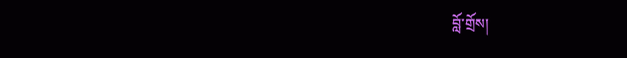བློ་གྲོས།